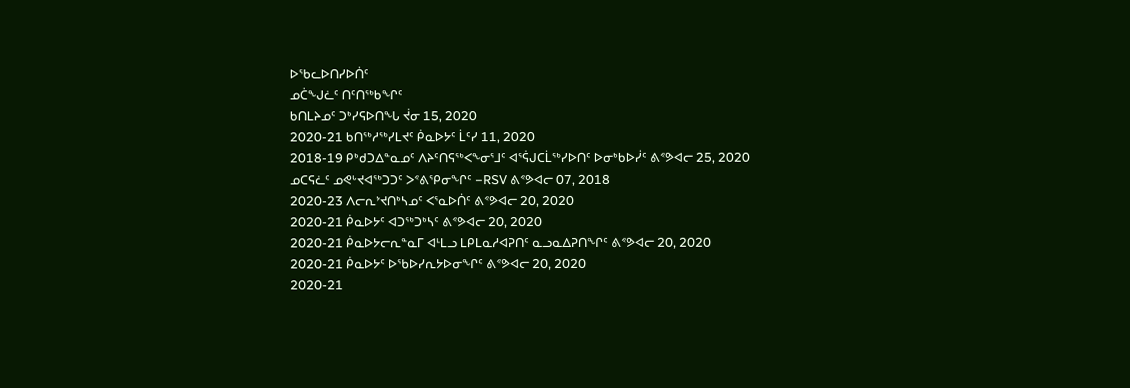ᐅᖃᓚᐅᑎᓯᐅᑏᑦ
ᓄᑖᖑᓛᑦ ᑎᑦᑎᖅᑲᖏᑦ
ᑲᑎᒪᔨᓄᑦ ᑐᒃᓯᕋᐅᑎᖓ ᔫᓂ 15, 2020
2020-21 ᑲᑎᖅᓱᖅᓯᒪᔪᑦ ᑮᓇᐅᔭᑦ ᒫᑦᓯ 11, 2020
2018-19 ᑭᒃᑯᑐᐃᓐᓇᓄᑦ ᐱᔨᑦᑎᕋᖅᐸᖕᓂᕐᒧᑦ ᐊᕐᕌᒍᑕᒫᖅᓯᐅᑎᑦ ᐅᓂᒃᑲᐅᓰᑦ ᕕᕝᕗᐊᓕ 25, 2020
ᓄᑕᕋᓛᑦ ᓄᕙᒡᔪᐊᖅᑐᑐᑦ ᐳᕝᕕᕿᓂᖏᑦ −RSV ᕕᕝᕗᐊᓕ 07, 2018
2020-23 ᐱᓕᕆᔾᔪᑎᒃᓴᓄᑦ ᐸᕐᓇᐅᑏᑦ ᕕᕝᕗᐊᓕ 20, 2020
2020-21 ᑮᓇᐅᔭᑦ ᐊᑐᖅᑐᒃᓴᑦ ᕕᕝᕗᐊᓕ 20, 2020
2020-21 ᑮᓇᐅᔭᓕᕆᓐᓇᒥ ᐊᒻᒪᓗ ᒪᑭᒪᓇᓱᐊᕈᑎᑦ ᓇᓗᓇᐃᕈᑎᖏᑦ ᕕᕝᕗᐊᓕ 20, 2020
2020-21 ᑮᓇᐅᔭᑦ ᐅᖃᐅᓯᕆᔭᐅᓂᖏᑦ ᕕᕝᕗᐊᓕ 20, 2020
2020-21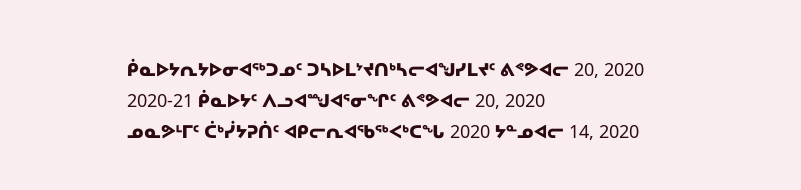ᑮᓇᐅᔭᕆᔭᐅᓂᐊᖅᑐᓄᑦ ᑐᓴᐅᒪᔾᔪᑎᒃᓴᓕᐊᖑᓯᒪᔪᑦ ᕕᕝᕗᐊᓕ 20, 2020
2020-21 ᑮᓇᐅᔭᑦ ᐱᓗᐊᙳᐊᕐᓂᖏᑦ ᕕᕝᕗᐊᓕ 20, 2020
ᓄᓇᕗᒻᒥᑦ ᑖᒃᓰᔭᕈᑏᑦ ᐊᑭᓕᕆᐊᖃᖅᐸᒃᑕᖓ 2020 ᔭᓐᓄᐊᓕ 14, 2020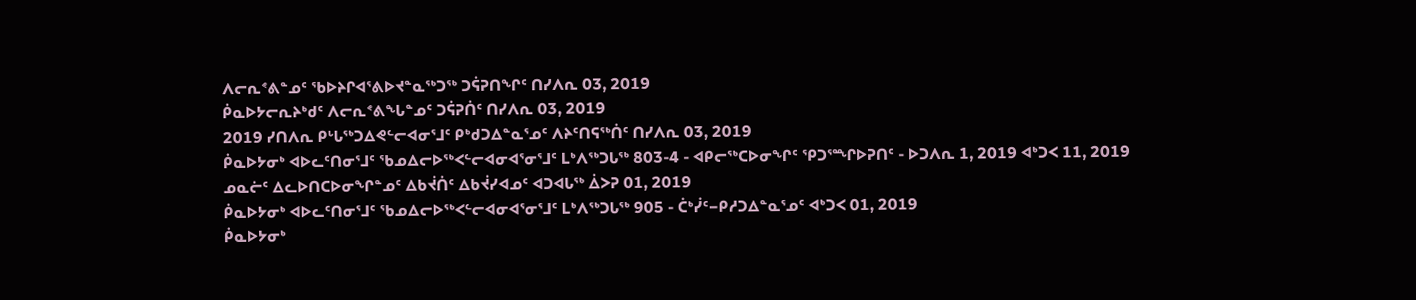ᐱᓕᕆᕝᕕᓐᓄᑦ ᖃᐅᔨᒋᐊᕐᕕᐅᔪᓐᓇᖅᑐᖅ ᑐᕌᕈᑎᖏᑦ ᑎᓯᐱᕆ 03, 2019
ᑮᓇᐅᔭᓕᕆᔨᒃᑯᑦ ᐱᓕᕆᕝᕕᖓᓐᓄᑦ ᑐᕌᕈᑏᑦ ᑎᓯᐱᕆ 03, 2019
2019 ᓯᑎᐱᕆ ᑭᒡᒐᖅᑐᐃᕙᓪᓕᐊᓂᕐᒧᑦ ᑭᒃᑯᑐᐃᓐᓇᕐᓄᑦ ᐱᔨᑦᑎᕋᖅᑏᑦ ᑎᓯᐱᕆ 03, 2019
ᑮᓇᐅᔭᓂᒃ ᐊᐅᓚᑦᑎᓂᕐᒧᑦ ᖃᓄᐃᓕᐅᖅᐸᓪᓕᐊᓂᐊᕐᓂᕐᒧᑦ ᒪᒃᐱᖅᑐᒐᖅ 803-4 - ᐊᑭᓕᖅᑕᐅᓂᖏᑦ ᕿᑐᕐᙱᐅᕈᑎᑦ - ᐅᑐᐱᕆ 1, 2019 ᐊᒃᑐᐸ 11, 2019
ᓄᓇᓖᑦ ᐃᓚᐅᑎᑕᐅᓂᖏᓐᓄᑦ ᐃᑲᔫᑏᑦ ᐃᑲᔫᓯᐊᓄᑦ ᐊᑐᐊᒐᖅ ᐄᐳᕈ 01, 2019
ᑮᓇᐅᔭᓂᒃ ᐊᐅᓚᑦᑎᓂᕐᒧᑦ ᖃᓄᐃᓕᐅᖅᐸᓪᓕᐊᓂᐊᕐᓂᕐᒧᑦ ᒪᒃᐱᖅᑐᒐᖅ 905 - ᑖᒃᓰᑦ−ᑭᓱᑐᐃᓐᓇᕐᓄᑦ ᐊᒃᑐᐸ 01, 2019
ᑮᓇᐅᔭᓂᒃ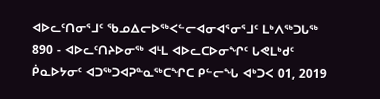ᐊᐅᓚᑦᑎᓂᕐᒧᑦ ᖃᓄᐃᓕᐅᖅᐸᓪᓕᐊᓂᐊᕐᓂᕐᒧᑦ ᒪᒃᐱᖅᑐᒐᖅ 890 - ᐊᐅᓚᑦᑎᔨᐅᓂᖅ ᐊᒻᒪ ᐊᐅᓚᑕᐅᓂᖏᑦ ᒐᕙᒪᒃᑯᑦ ᑮᓇᐅᔭᓂᑦ ᐊᑐᖅᑐᐊᕈᓐᓇᖅᑕᖏᑕ ᑭᓪᓕᖓ ᐊᒃᑐᐸ 01, 2019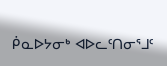ᑮᓇᐅᔭᓂᒃ ᐊᐅᓚᑦᑎᓂᕐᒧᑦ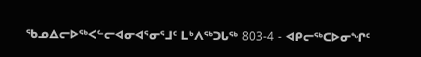ᖃᓄᐃᓕᐅᖅᐸᓪᓕᐊᓂᐊᕐᓂᕐᒧᑦ ᒪᒃᐱᖅᑐᒐᖅ 803-4 - ᐊᑭᓕᖅᑕᐅᓂᖏᑦ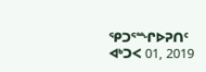ᕿᑐᕐᙱᐅᕈᑎᑦ ᐊᒃᑐᐸ 01, 2019